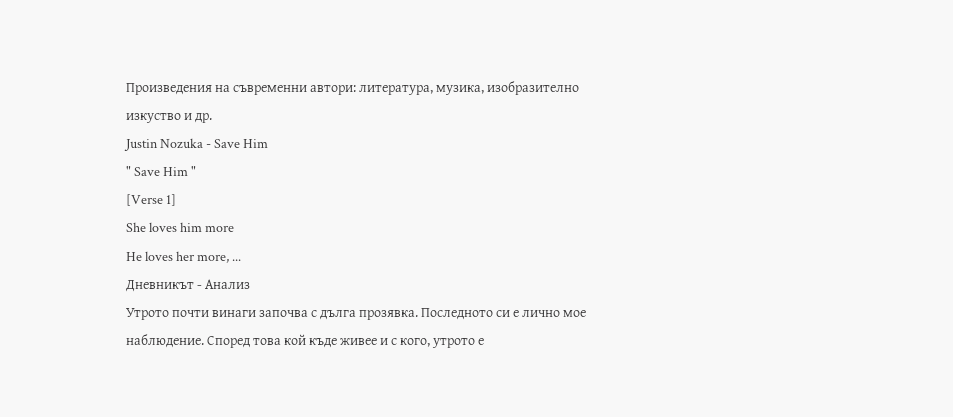Произведения на съвременни автори: литература, музика, изобразително изкуство и др.
Justin Nozuka - Save Him
" Save Him "
[Verse 1]
She loves him more
He loves her more, ...
Дневникът - Анализ
Утрото почти винаги започва с дълга прозявка. Последното си е лично мое наблюдение. Според това кой къде живее и с кого, утрото е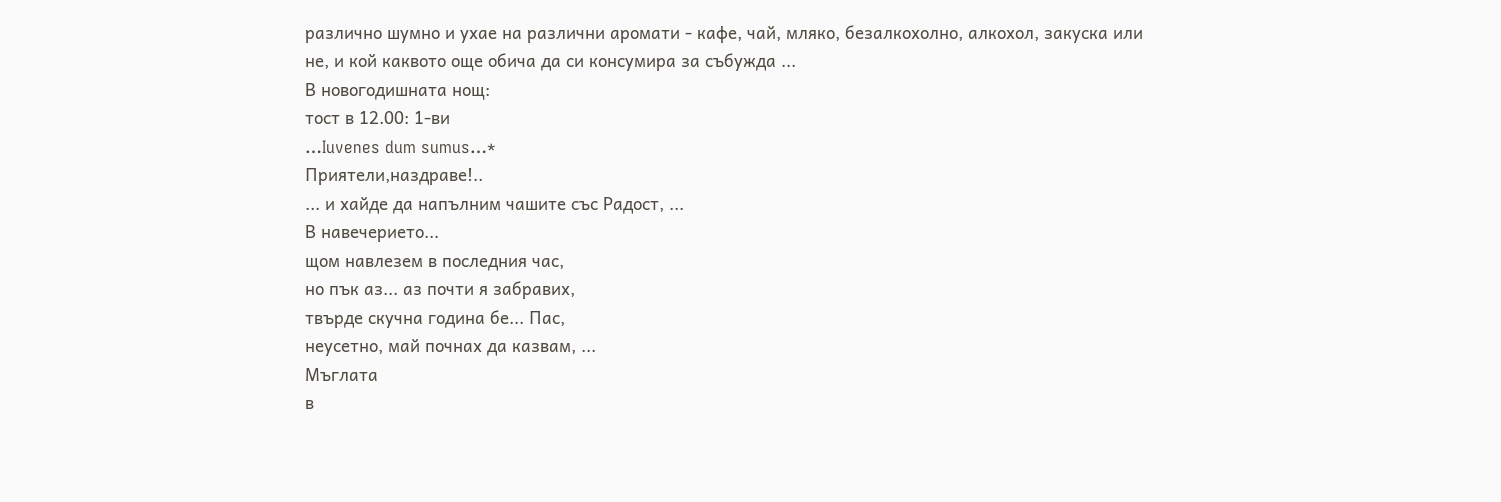различно шумно и ухае на различни аромати - кафе, чай, мляко, безалкохолно, алкохол, закуска или не, и кой каквото още обича да си консумира за събужда ...
В новогодишната нощ:
тост в 12.00: 1-ви
…Iuvenes dum sumus…*
Приятели,наздраве!..
... и хайде да напълним чашите със Радост, ...
В навечерието...
щом навлезем в последния час,
но пък аз... аз почти я забравих,
твърде скучна година бе... Пас,
неусетно, май почнах да казвам, ...
Мъглата
в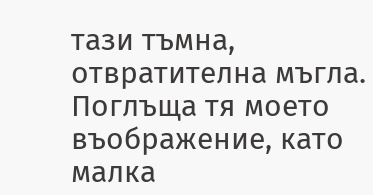тази тъмна, отвратителна мъгла.
Поглъща тя моето въображение, като малка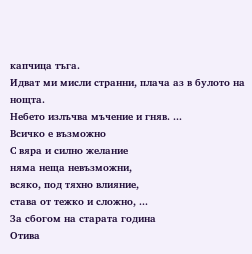капчица тъга.
Идват ми мисли странни, плача аз в булото на нощта.
Небето излъчва мъчение и гняв. ...
Всичко е възможно
С вяра и силно желание
няма неща невъзможни,
всяко, под тяхно влияние,
става от тежко и сложно, ...
За сбогом на старата година
Отива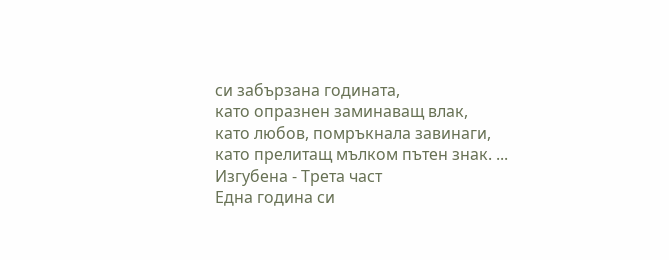си забързана годината,
като опразнен заминаващ влак,
като любов, помръкнала завинаги,
като прелитащ мълком пътен знак. ...
Изгубена - Трета част
Една година си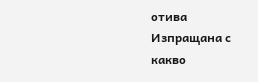отива
Изпращана с какво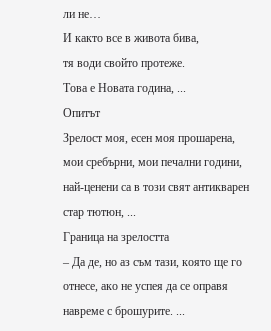ли не…
И както все в живота бива,
тя води свойто протеже.
Това е Новата година, ...
Опитът
Зрелост моя, есен моя прошарена,
мои сребърни, мои печални години,
най-ценени са в този свят антикварен
стар тютюн, ...
Граница на зрелостта
– Да де, но аз съм тази, която ще го отнесе, ако не успея да се оправя навреме с брошурите. ...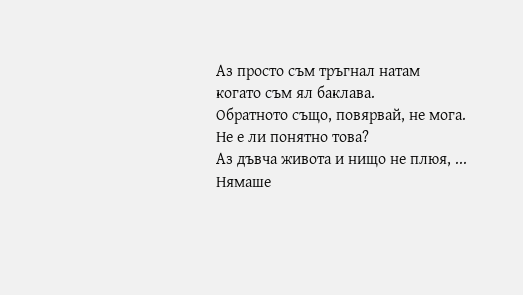Аз просто съм тръгнал натам
когато съм ял баклава.
Обратното също, повярвай, не мога.
Не е ли понятно това?
Аз дъвча живота и нищо не плюя, ...
Нямаше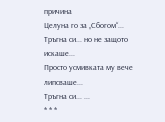причина
Целуна го за „Сбогом“...
Тръгна си... но не защото искаше...
Просто усмивката му вече липсваше...
Тръгна си... ...
* * *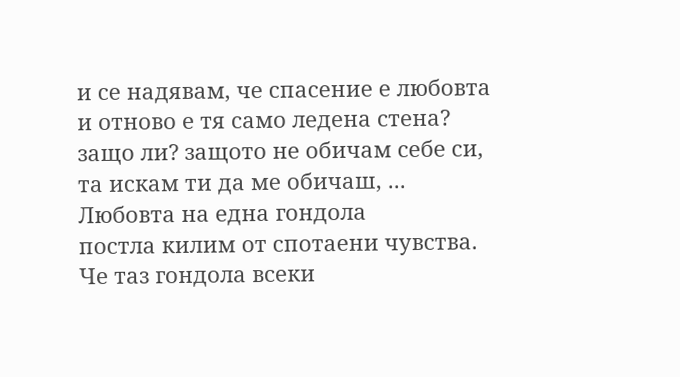и се надявам, че спасение е любовта
и отново е тя само ледена стена?
защо ли? защото не обичам себе си,
та искам ти да ме обичаш, ...
Любовта на една гондола
постла килим от спотаени чувства.
Че таз гондола всеки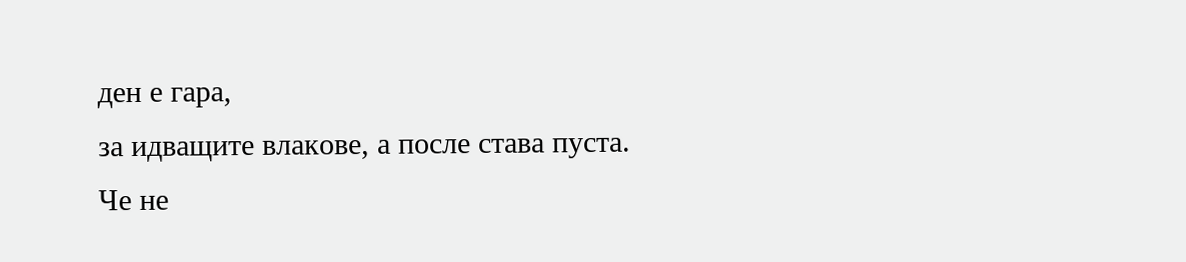ден е гара,
за идващите влакове, а после става пуста.
Че не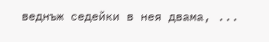веднъж седейки в нея двама, ...